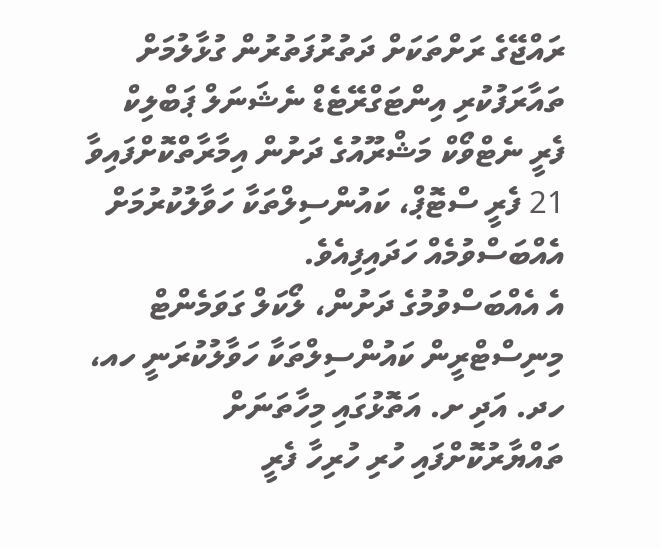ރައްޖޭގެ ރަށްތަކަށް ދަތުރުފަތުރުން ގުޅާލުމަށް ތައާރަފުކުރި އިންޓަގްރޭޓެޑް ނެޝަނަލް ޕަބްލިކް ފެރީ ނެޓްވޯކް މަޝްރޫއުގެ ދަށުން އިމާރާތްކޮށްފައިވާ 21 ފެރީ ސްޓޮޕް، ކައުންސިލްތަކާ ހަވާލުކުރުމަށް އެއްބަސްވުމެއް ހަދައިފިއެވެ.
އެ އެއްބަސްވުމުގެ ދަށުން، ލޯކަލް ގަވަމެންޓް މިނިސްޓްރީން ކައުންސިލްތަކާ ހަވާލުކުރަނީ ހއ، ހދ. އަދި ށ. އަތޮޅުގައި މިހާތަނަށް ތައްޔާރުކޮށްފައި ހުރި ހުރިހާ ފެރީ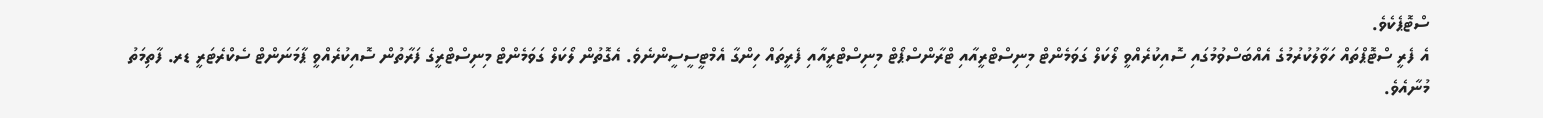ސްޓޮޕެކެވެ.
އެ ފެރީ ސްޓޮޕްތައް ހަވާލުކުރުމުގެ އެއްބަސްވުމުގައި ސޮއިކުރެއްވީ ލޯކަލް ގަވަމެންޓް މިނިސްޓްރީއާއި ޓްރާންސްޕޯޓް މިނިސްޓްރީއާއި ފެރީތައް ހިންގާ އެމްޓީސީސީންނެވެ. އެގޮތުން ލޯކަލް ގަވަމެންޓް މިނިސްޓްރީގެ ފަރާތުން ސޮއިކުރެއްވީ ޕާމަނަންޓް ސެކްރެޓަރީ ޑރ. ފާތިމަތު މުނާއެވެ.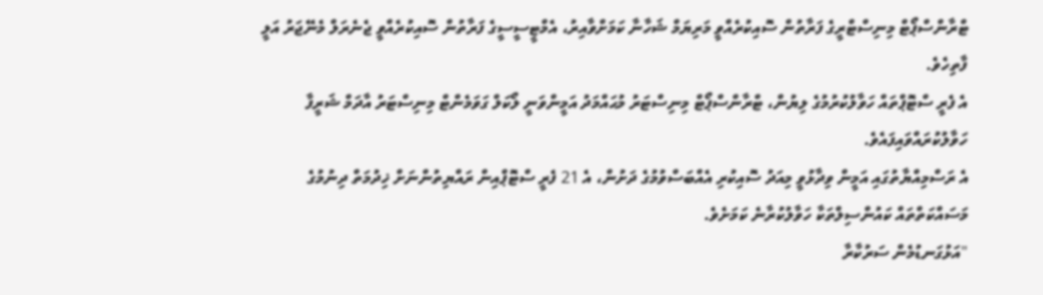ޓްރާންސްޕޯޓް މިނިސްޓްރީގެ ފަރާތުން ސޮއިކުރެއްވީ މަރިޔަމް ޝަހާނާ ކަމަށްވާއިރު، އެމްޓީސީސީގެ ފަރާތުން ސޮއިކުރެއްވީ ޖެނެރަލް މެނޭޖަރު އަލީ ފާތިހެވެ.
އެ ފެރީ ސްޓޮޕްތައް ހަވާލުކުރުމުގެ ލިޔުން، ޓްރާންސްޕޯޓް މިނިސްޓަރު މުޙައްމަދު އަމީންވަނީ ލޯކަލް ގަވަމެންޓް މިނިސްޓަރު އާދަމް ޝަރީފާ ހަވާލުކުރައްވައިފައެވެ.
އެ ރަސްމިއްޔާތުގައި އަމީން ވިދާޅުވީ މިއަދު ސޮއިކުރި އެއްބަސްވުމުގެ ދަށުން، އެ 21 ފެރީ ސްޓޮޕްއިން ރައްޔިތުންނަށް ޚިދުމަތް ދިނުމުގެ މަސައްކަތްތައް ކައުންސިލްތަކާ ހަވާލުކުރާނެ ކަމަށެވެ.
"އަޅުގަނޑުމެން ސަރުކާރާ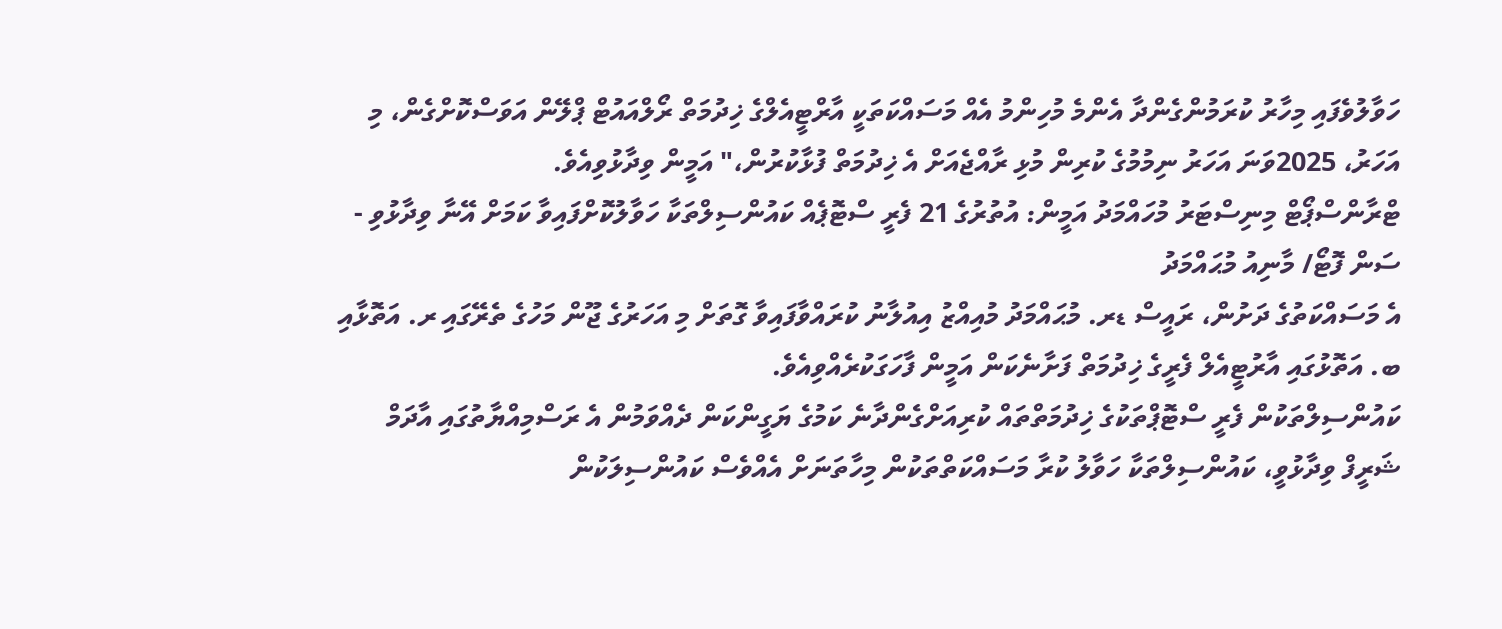ހަވާލުވެފައި މިހާރު ކުރަމުންގެންދާ އެންމެ މުހިންމު އެއް މަސައްކަތަކީ އާރްޓީއެލްގެ ޚިދުމަތް ރޯލްއައުޓް ޕްލޭން އަވަސްކޮށްގެން، މި އަހަރު، 2025ވަނަ އަހަރު ނިމުމުގެ ކުރިން މުޅި ރާއްޖެއަށް އެ ޚިދުމަތް ފުޅާކުރުން،" އަމީން ވިދާޅުވިއެވެ.
ޓްރާންސްޕޯޓް މިނިސްޓަރު މުހައްމަދު އަމީން: އުތުރުގެ 21 ފެރީ ސްޓޮޕެއް ކައުންސިލްތަކާ ހަވާލުކޮށްފައިވާ ކަމަށް އޭނާ ވިދާޅުވި - ސަން ފޮޓޯ/ މާނިއު މުޙައްމަދު
އެ މަސައްކަތުގެ ދަށުން، ރައީސް ޑރ. މުޙައްމަދު މުއިއްޒު އިއުލާނު ކުރައްވާފައިވާ ގޮތަށް މި އަހަރުގެ ޖޫން މަހުގެ ތެރޭގައި ރ. އަތޮޅާއި ބ. އަތޮޅުގައި އާރުޓީއެލް ފެރީގެ ޚިދުމަތް ފަށާނެކަން އަމީން ފާހަގަކުރެއްވިއެވެ.
ކައުންސިލްތަކުން ފެރީ ސްޓޮޕްތަކުގެ ޚިދުމަތްތައް ކުރިއަށްގެންދާނެ ކަމުގެ ޔަގީންކަން ދެއްވަމުން އެ ރަސްމިއްޔާތުގައި އާދަމް ޝަރީފް ވިދާޅުވީ، ކައުންސިލްތަކާ ހަވާލު ކުރާ މަސައްކަތްތަކުން މިހާތަނަށް އެއްވެސް ކައުންސިލަކުން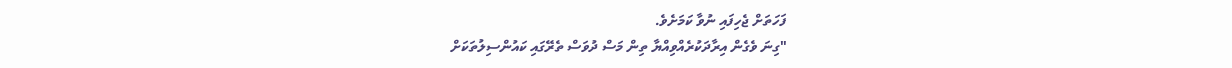ފަހަތަށް ޖެހިފައި ނުވާ ކަމަށެވެ.
"ގިނަ ވެގެން އިރާދަކުރެއްވިއްޔާ ތިން މަސް ދުވަސް ތެރޭގައި ކައުންސިލުތަކަށް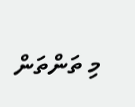މި ތަންތަން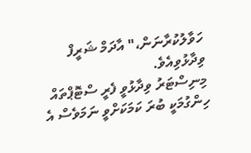ހަވާލުކުރާނަން،" އާދަމް ޝަރީފް ވިދާޅުވިއެވެ.
މިނިސްޓަރު ވިދާޅުވީ ފެރީ ސްޓޮޕްތައް ހިންގުމަކީ ބުރަ ކަމަކަށްވީ ނަމަވެސް އެ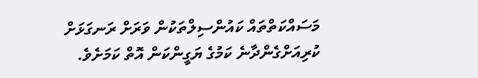މަސައްކަތްތައް ކައުންސިލްތަކުން ވަރަށް ރަނގަޅަށް ކުރިއަށްގެންދާނެ ކަމުގެ ޔަގީންކަން އޮތް ކަމަށެވެ.